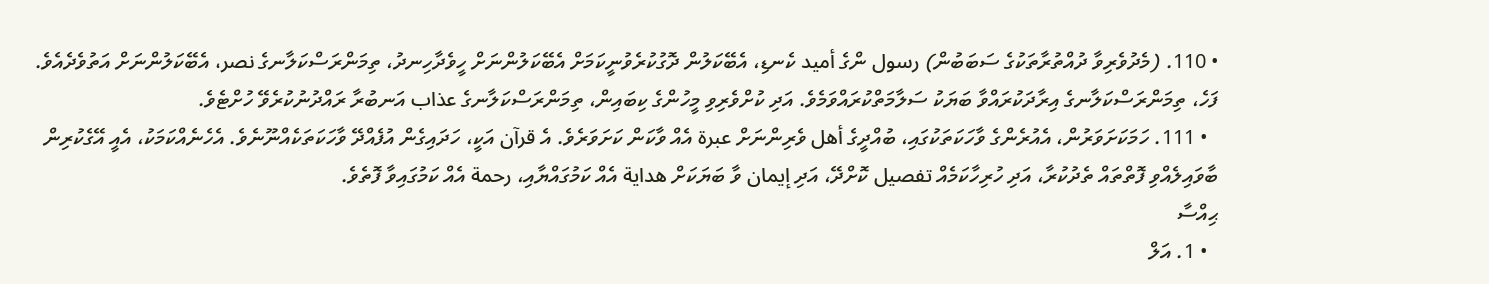• 110. (މެދުވެރިވާ ދުއްތުރާތަކުގެ ސަބަބުން) رسول ންގެ أميد ކެނޑި، އެބޭކަލުން ދޮގުކުރެވުނީކަމަށް އެބޭކަލުންނަށް ހީވެދާހިނދު، ތިމަންރަސްކަލާނގެ نصر، އެބޭކަލުންނަށް އަތުވެދެއެވެ. ފަހެ، ތިމަންރަސްކަލާނގެ އިރާދަކުރައްވާ ބަޔަކު ސަލާމަތްކުރައްވަމެވެ. އަދި ކުށްވެރިވި މީހުންގެ ކިބައިން، ތިމަންރަސްކަލާނގެ عذاب އަނބުރާ ރައްދުނުކުރެވޭ ހުށްޓެވެ.
  • 111. ހަމަކަށަވަރުން، އެއުރެންގެ ވާހަކަތަކުގައި، ބުއްދީގެ أهل ވެރިންނަށް عبرة އެއް ވާކަން ކަށަވަރެވެ. އެ قرآن އަކީ، ހަދައިގެން އުފެއްދޭ ވާހަކަތަކެއްނޫނެވެ. އެހެނެއްކަމަކު، އެއީ އޭގެކުރިން ބާވައިލެއްވި ފޮތްތައް ތެދުކުރާ، އަދި ހުރިހާކަމެއް تفصيل ކޮށްދޭ، އަދި إيمان ވާ ބަޔަކަށް هداية އެއް ކަމުގައްޔާއި، رحمة އެއް ކަމުގައިވާ ފޮތެވެ.
ޙިއްސާ
  • 1. އަލް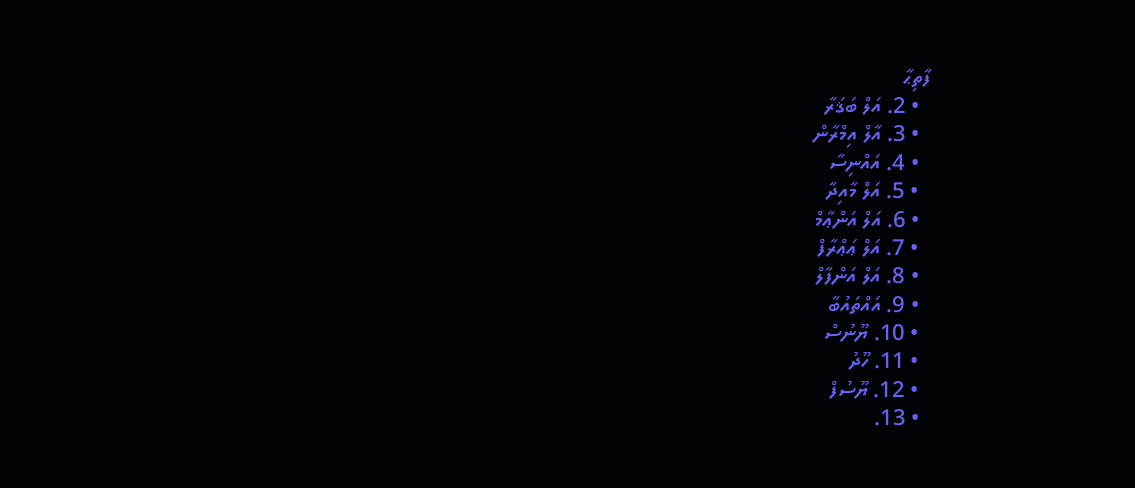ފާތިޙާ
  • 2. އަލް ބަޤަރާ
  • 3. އާލް އިމްރާން
  • 4. އައްނިސާ
  • 5. އަލް މާއިދާ
  • 6. އަލް އަންޢާމް
  • 7. އަލް ޢަޢްރާފް
  • 8. އަލް އަންފާލް
  • 9. އައްތައުބާ
  • 10. ޔޫނުސް
  • 11. ހޫދު
  • 12. ޔޫސުފް
  • 13.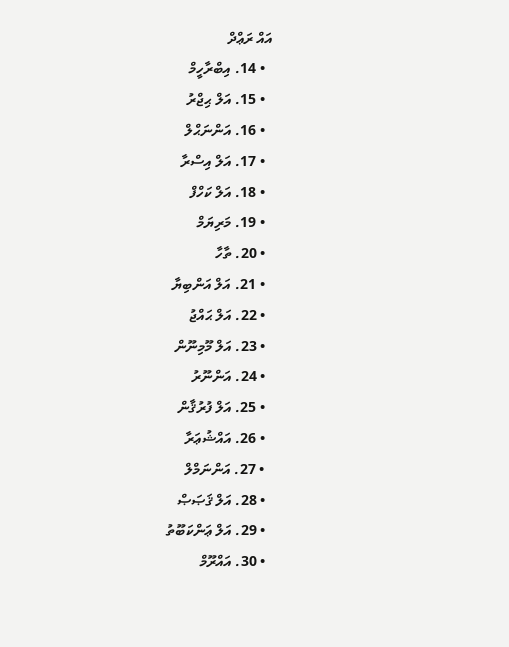އައް ރަޢްދް
  • 14. އިބްރާހީމް
  • 15. އަލް ޙިޖްރު
  • 16. އަންނަޙްލް
  • 17. އަލް އިސްރާ
  • 18. އަލް ކަހްފް
  • 19. މަރިޔަމް
  • 20. ތާހާ
  • 21. އަލް އަންބިޔާ
  • 22. އަލް ޙައްޖު
  • 23. އަލް މޫމިނޫން
  • 24. އަންނޫރު
  • 25. އަލް ފުރުޤާން
  • 26. އައްޝުޢަރާ
  • 27. އަންނަމްލް
  • 28. އަލް ޤަޞަޞް
  • 29. އަލް ޢަންކަބޫތު
  • 30. އައްރޫމް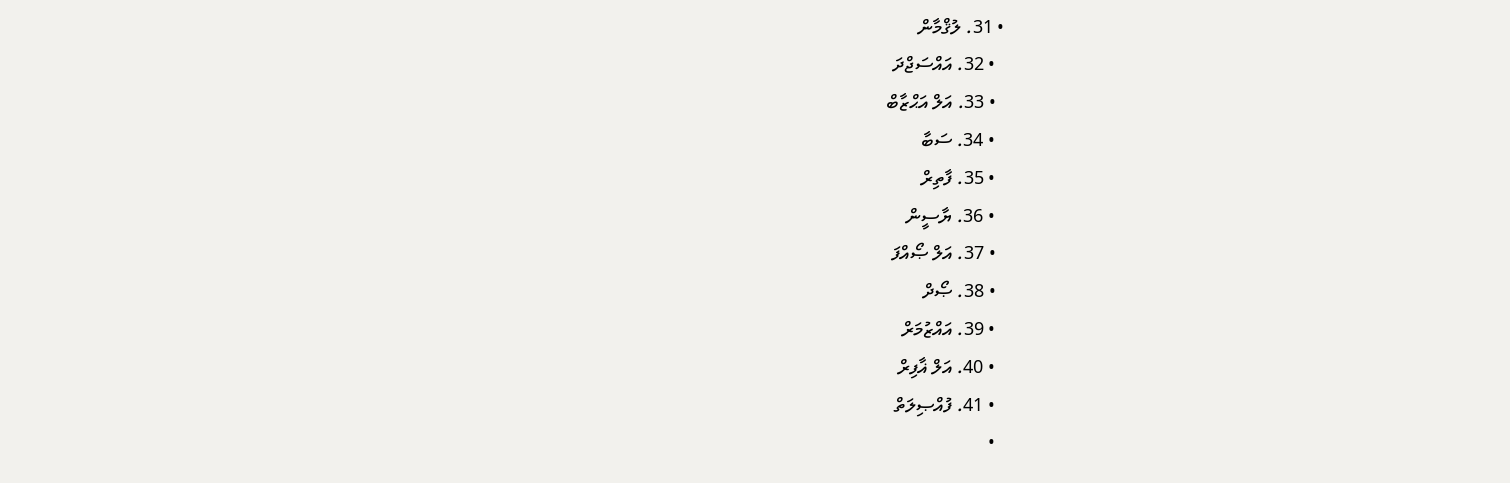• 31. ލުޤްމާން
  • 32. އައްސަޖްދަ
  • 33. އަލް އަޙްޒާބް
  • 34. ސަބާ
  • 35. ފާތިރް
  • 36. ޔާސީން
  • 37. އަލް ޞޯއްފަ
  • 38. ޞޯދް
  • 39. އައްޒުމަރް
  • 40. އަލް ޣާފިރް
  • 41. ފުއްޞިލަތް
  •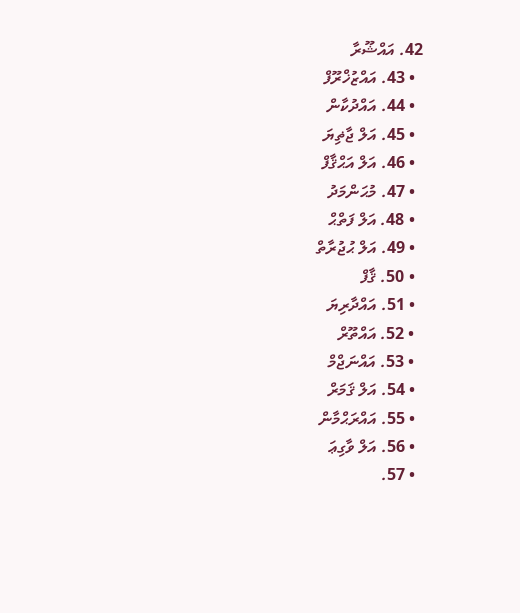42. އައްޝޫރާ
  • 43. އައްޒުޚްރޫފް
  • 44. އައްދުކާން
  • 45. އަލް ޖާޡިޔަ
  • 46. އަލް އަޙްޤާފް
  • 47. މުޙަންމަދު
  • 48. އަލް ފަތްޙް
  • 49. އަލް ޙުޖުރާތް
  • 50. ޤާފް
  • 51. އައްދާރިޔަ
  • 52. އައްތޫރް
  • 53. އައްނަޖްމް
  • 54. އަލް ޤަމަރް
  • 55. އައްރަޙްމާން
  • 56. އަލް ވާގިޢަ
  • 57.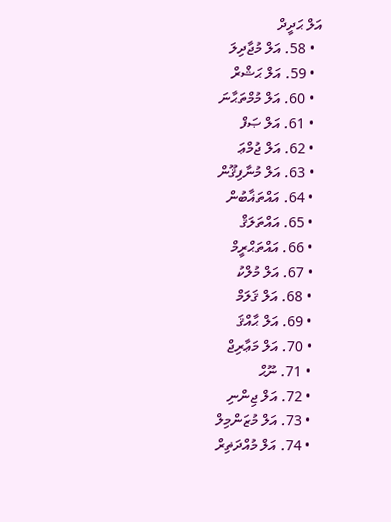އަލް ޙަދީދް
  • 58. އަލް މުޖާދިލަ
  • 59. އަލް ޙަޝްރް
  • 60. އަލް މުމްތަޙާނަ
  • 61. އަލް ޞަފް
  • 62. އަލް ޖުމްޢަ
  • 63. އަލް މުނާފިޤޫން
  • 64. އައްތަޣާބުން
  • 65. އައްތަލަޤް
  • 66. އައްތަޙްރީމް
  • 67. އަލް މުލްކު
  • 68. އަލް ޤަލަމް
  • 69. އަލް ޙާއްޤަ
  • 70. އަލް މަޢާރިޖް
  • 71. ނޫޙް
  • 72. އަލް ޖިންނި
  • 73. އަލް މުޒަންމިލް
  • 74. އަލް މުއްދަޡިރް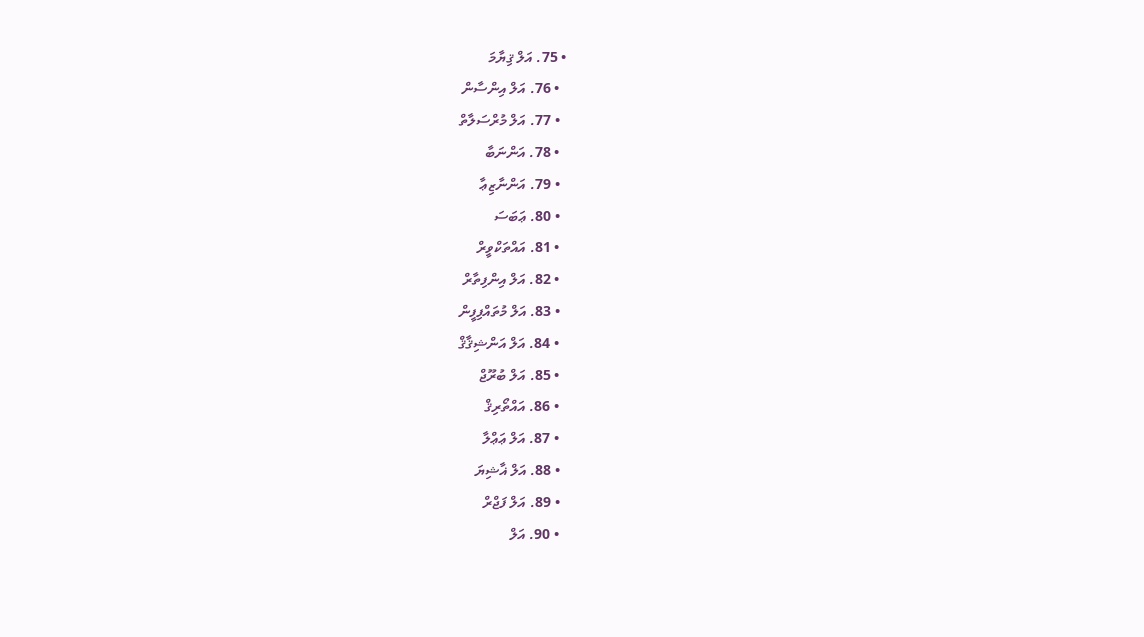• 75. އަލް ޤިޔާމަ
  • 76. އަލް އިންސާން
  • 77. އަލް މުރްސަލާތް
  • 78. އަންނަބާ
  • 79. އަންނާޒިޢާ
  • 80. ޢަބަސަ
  • 81. އައްތަކްވީރް
  • 82. އަލް އިންފިތާރް
  • 83. އަލް މުތައްފިފީން
  • 84. އަލް އަންޝިޤާޤް
  • 85. އަލް ބުރޫޖް
  • 86. އައްތޯރިޤް
  • 87. އަލް ޢަޢްލާ
  • 88. އަލް ޣާޝިޔަ
  • 89. އަލް ފަޖްރް
  • 90. އަލް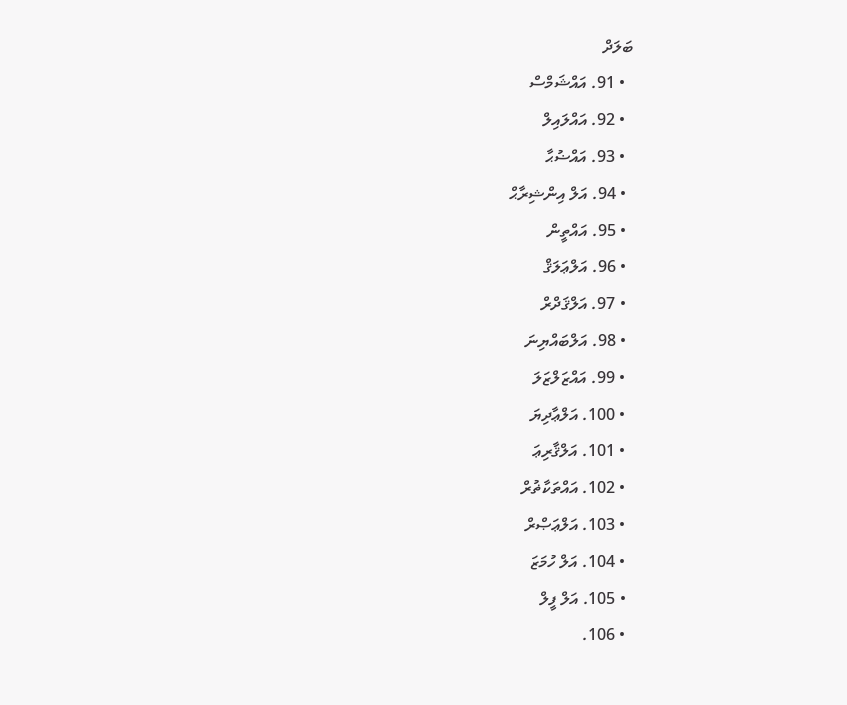ބަލަދް
  • 91. އައްޝަމްސް
  • 92. އައްލައިލް
  • 93. އައްޟުޙާ
  • 94. އަލް އިންޝިރާޙް
  • 95. އައްތީން
  • 96. އަލްޢަލަޤް
  • 97. އަލްޤަދްރް
  • 98. އަލްބައްޔިނަ
  • 99. އައްޒަލްޒަލަ
  • 100. އަލްޢާދިޔަ
  • 101. އަލްޤާރިޢަ
  • 102. އައްތަކާޡުރް
  • 103. އަލްޢަޞްރް
  • 104. އަލް ހުމަޒަ
  • 105. އަލް ފީލް
  • 106.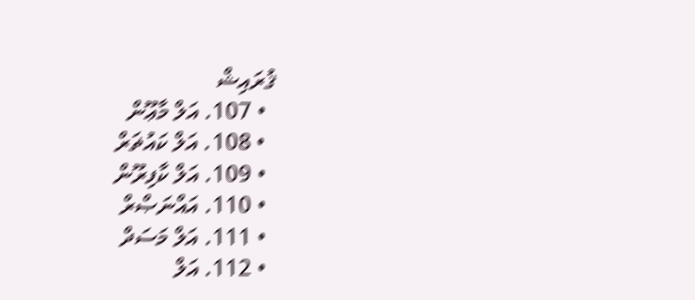ޤުރައިޝް
  • 107. އަލް މާޢޫން
  • 108. އަލް ކައުޡަރް
  • 109. އަލް ކާފިރޫން
  • 110. އައްނަޞްރް
  • 111. އަލް މަސަދް
  • 112. އަލް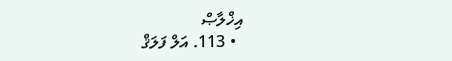އިޚްލާޞް
  • 113. އަލް ފަލަޤް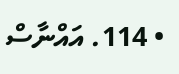• 114. އައްނާސް